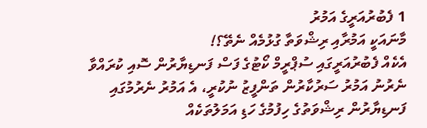1 ފެބުރުއަރީގެ އަމުރު
މާނައަކީ އަމުރާއި ރިޝްވަތާ ގުޅުމެއް ނެތޭ؟!
އެކެއް ފެބުރުއަރީގައި ސުޕްރީމް ކޯޓުގެ ފަސް ފަނޑިޔާރުން ސޮއި ކުރައްވާ ނެރުނު އަމުރު ސަރުކާރުން ތަންފީޒު ނުކުރީ، އެ އަމުރު ނެރުމުގައި ފަނޑިޔާރުން ރިޝްވަތުގެ ހިފުމުގެ ހަޑި އަމަލުތަކެއް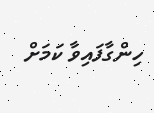ހިންގާފައިވާ ކަމަށް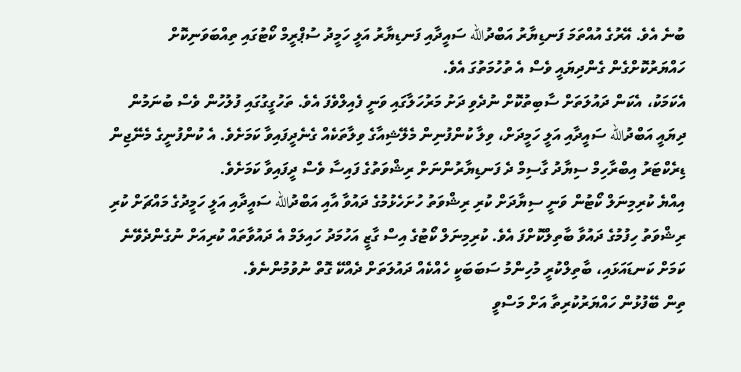ބުނެ އެވެ. އޭރުގެ އުއްތަމަ ފަނޑިޔާރު އަބްދުالله ސައީދާއި ފަނޑިޔާރު އަލީ ހަމީދު ސުޕްރީމް ކޯޓުގައި ތިއްބަވަނިކޮށް ހައްޔަރުކޮށްގެން ގެންދިޔައީ ވެސް އެ ތުހުމަތުގަ އެވެ.
އެކަމަކު، އެކަން ދައުލަތަށް ސާބިތުކޮށް ނުދެވި ދަށު މަރުހަލާގައި ވަނީ ފެއިލްވެފަ އެވެ. ތަހުގީގުގައި ފުލުހުން ވެސް ބުނަމުން ދިޔައީ އަބްދުالله ސައީދާއި އަލީ ހަމީދަށް، ވިލާ ކުންފުނިން މެލޭޝިއާގެ ވިލާތަކެއް ގެނެދީފައިވާ ކަމަށެވެ. އެ ކުންފުނީގެ މެނޭޖިން ޑިރެކްޓަރު އިބްރާހިމް ސިޔާދު ގާސިމް ދެ ފަނޑިޔާރުންނަށް ރިޝްވަތުގެ ފައިސާ ވެސް ދީފައިވާ ކަމަށެވެ.
އިއްޔެ ކުރިމިނަލް ކޯޓުން ވަނީ ސިޔާދަށް ކުރި ރިޝްވަތު ހުށަހެޅުމުގެ ދައުވާ އާއި އަބްދުالله ސައީދާއި އަލީ ހަމީދުގެ މައްޗަށް ކުރި ރިޝްވަތު ހިފުމުގެ ދައުވާ ބާތިލްކޮށްފަ އެވެ. ކުރިމިނަލް ކޯޓުގެ އިސް ގާޒީ އަހުމަދު ހައިލަމް އެ ދައުވާތައް ކުރިއަށް ނުގެންދެވޭނެ ކަމަށް ކަނޑައަޅައި، ބާތިލްކުރީ މުހިންމު ސަބަބަކީ ހެއްކެއް ދައުލަތަށް ދެއްކޭ ގޮތް ނުވުމުންނެވެ.
ތިން ބޭފުޅުން ހައްޔަރުކުރިތާ އަށް މަސްވީ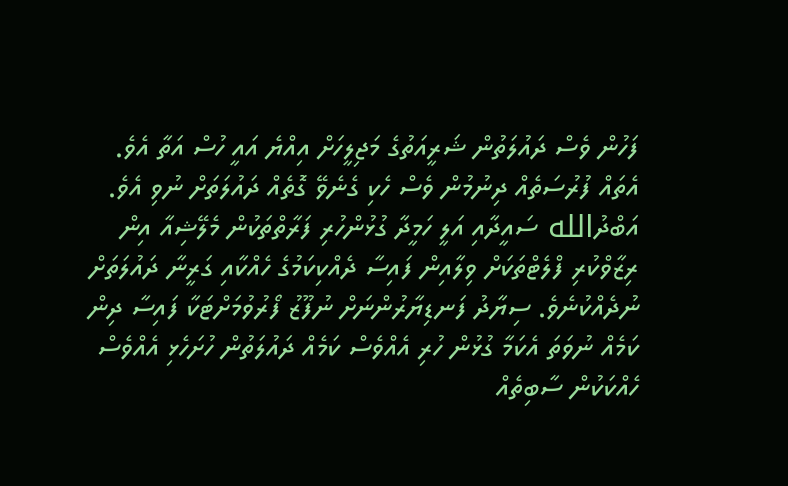ފަހުން ވެސް ދައުލަތުން ޝަރީއަތުގެ މަޖިލީހަށް އިއްޔެ އައީ ހުސް އަތާ އެވެ. އެތައް ފުރުސަތެއް ދިނުމުން ވެސް ހެކި ގެނެވޭ ގޮތެއް ދައުލަތަށް ނުވި އެވެ. އަބްދުالله ސައީދާއި އަލީ ހަމީދާ ގުޅުންހުރި ފަރާތްތަކުން މެލޭޝިއާ އިން ރިޒާވްކުރި ފްލެޓްތަކަށް ވިލާއިން ފައިސާ ދެއްކިކަމުގެ ހެއްކާއި ގަރީނާ ދައުލަތަށް ނުދެއްކުނެވެ. ސިޔާދު ފަނޑިޔާރުންނަށް ނުފޫޒު ފޯރުވުމަށްޓަކާ ފައިސާ ދިން ކަމެއް ނުވަތަ އެކަމާ ގުޅުން ހުރި އެއްވެސް ކަމެއް ދައުލަތުން ހުށަހެޅި އެއްވެސް ހެއްކަކުން ސާބިތެއް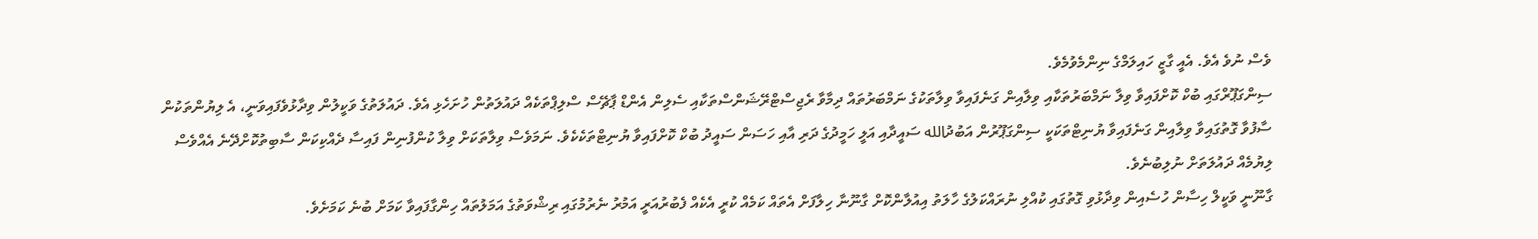ވެސް ނުވެ އެވެ. އެއީ ގާޒީ ހައިލަމްގެ ނިންމެވުމެވެ.
ސިންގަޕޫރްގައި ބުކް ކޮށްފައިވާ ވިލާ ނަމްބަރުތަކާއި ވިލާއިން ގަނެފައިވާ ވިލާތަކުގެ ނަމްބަރުތައް ދިމާވާ ރެޖިސްޓްރޭޝަންސްތަކާއި ސެލިން އެންޑް ޕާޗޭސް ސްލިޕްތަކެއް ދައުލަތުން ހުށަހެޅި އެވެ. ދައުލަތުގެ ވަކީލުން ވިދާޅުވެފައިވަނީ، އެ ލިޔުންތަކުން ސާފުވާ ގޮތުގައިވާ ވިލާއިން ގަނެފައިވާ ޔުނިޓްތަކަކީ ސިންގަޕޫރުން އަބުދުالله ސައީދާއި އަލީ ހަމީދުގެ ދަރި އާއި ހަސަން ސައީދު ބުކް ކޮށްފައިވާ ޔުނިޓްތަކެކެވެ. ނަމަވެސް ވިލާތަކަށް ވިލާ ކުންފުނިން ފައިސާ ދެއްކިކަން ސާބިތުކޮށްދޭނެ އެއްވެސް ލިޔުމެއް ދައުލަތަށް ނުލިބުނެވެ.
ގާނޫނީ ވަކީލް ހިސާން ހުސެއިން ވިދާޅުވި ގޮތުގައި ކުއްލި ނުރައްކަލުގެ ހާލަތު އިއުލާންކޮށް ގާނޫނާ ހިލާފަށް އެތައް ކަމެއް ކުރީ އެކެއް ފެބުރުއަރީ އަމުރު ނެރުމުގައި ރިޝްވަތުގެ އަމަލުތައް ހިންގާފައިވާ ކަމަށް ބުނެ ކަމަށެވެ.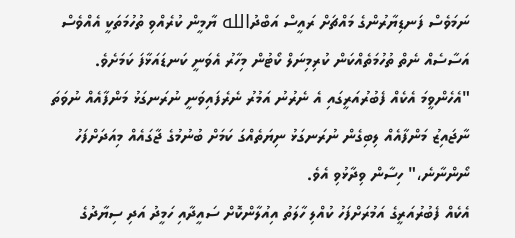ނަމަވެސް ފަނޑިޔާރުންގެ މައްޗަށް ރައީސް އަބްދުالله ޔާމީން ކުރެއްވި ތުހުމަތަކީ އެއްވެސް އަސާސެއް ނެތް ތުހުމަތެއްކަން ކުރިމިނަލް ކޯޓުން މިހާރު އެވަނީ ކަނޑައަޅާފަ ކަމަށެވެ.
"އެހެންވީމަ އެކެއް ފެބުރުއަރީގައި އެ ނެރުނު އަމުރު ނެރެފައިވަނީ ނުރަނގަޅު މަންފާއެއް ނުވަތަ ނާޖައިޒު މަންފާއެއް ލިބިގެން ނުރަނގަޅު ނިޔަތެއްގަ ކަމަށް ބުނުމުގެ ޖާގައެއް މިއަދަށްފަހު ނޯންނާނެ،" ހިސާން ވިދާޅުވި އެވެ.
އެކެއް ފެބުރުއަރީގެ އަމުރަށްފަހު ކުއްލި ހާލަތު އިއުލާންކޮށް ސައީދާއި ހަމީދު އަދި ސިޔާދުގެ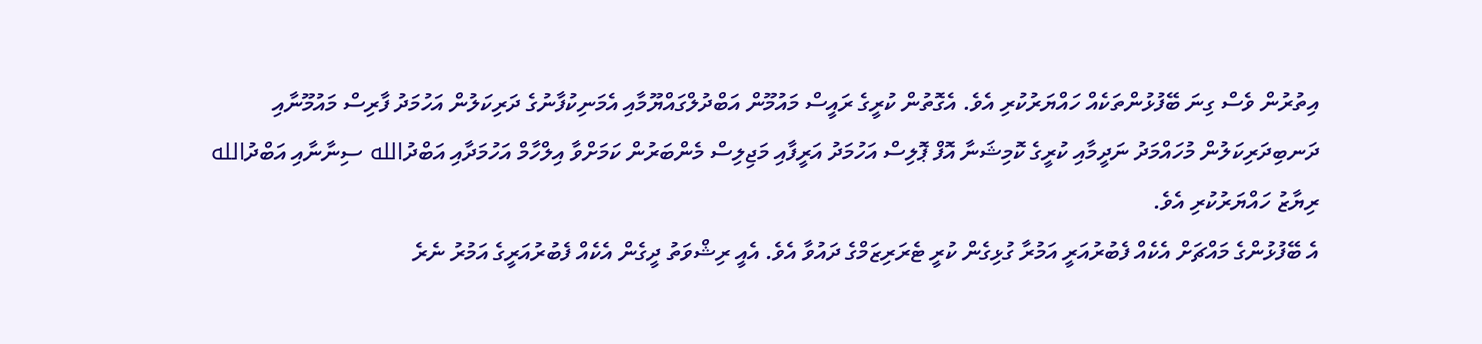އިތުރުން ވެސް ގިނަ ބޭފުޅުންތަކެއް ހައްޔަރުކުރި އެވެ. އެގޮތުން ކުރީގެ ރައީސް މައުމޫން އަބްދުލްގައްޔޫމާއި އެމަނިކުފާނުގެ ދަރިކަލުން އަހުމަދު ފާރިސް މައުމޫނާއި ދަނބިދަރިކަލުން މުހައްމަދު ނަދީމާއި ކުރީގެ ކޮމިޝަނާ އޮފް ޕޮލިސް އަހުމަދު އަރީފާއި މަޖިލިސް މެންބަރުން ކަމަށްވާ އިލްހާމް އަހުމަދާއި އަބްދުالله ސިނާނާއި އަބްދުالله ރިޔާޒު ހައްޔަރުކުރި އެވެ.
އެ ބޭފުޅުންގެ މައްޗަށް އެކެއް ފެބުރުއަރީ އަމުރާ ގުޅިގެން ކުރީ ޓެރަރިޒަމްގެ ދައުވާ އެވެ. އެއީ ރިޝްވަތު ދީގެން އެކެއް ފެބުރުއަރީގެ އަމުރު ނެރެ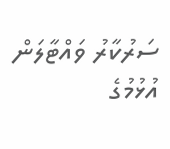ސަރުކާރު ވައްޓާލަން އުޅުމުގެ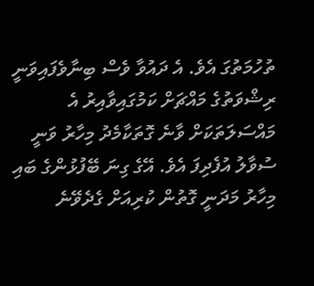ތުހުމަތުގަ އެވެ. އެ ދައުވާ ވެސް ބިނާވެފައިވަނީ ރިޝްވަތުގެ މައްޗަށް ކަމުގައިވާއިރު އެ މައްސަލަތަކަށް ވާނެ ގޮތަކާމެދު މިހާރު ވަނީ ސުވާލު އުފެދިފަ އެވެ. އޭގެ ގިނަ ބޭފުޅުންގެ ބައި މިހާރު މަދަނީ ގޮތުން ކުރިއަށް ގެދެވޭނެ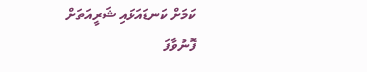ކަމަށް ކަނޑައަޅައި ޝަރީއަތަށް ފޮނުވާފަ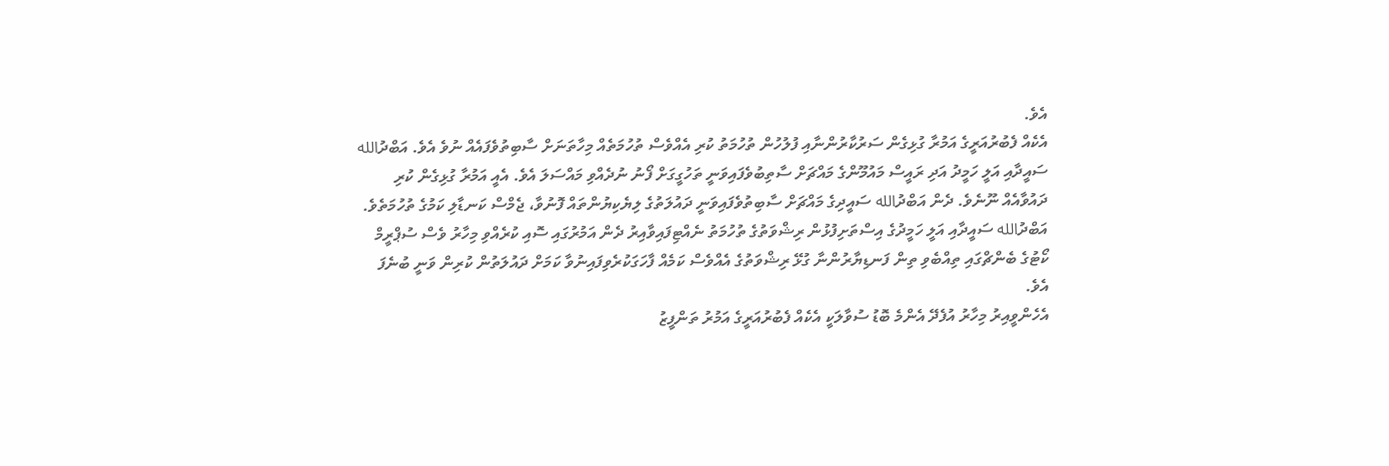އެވެ.
އެކެއް ފެބުރުއަރީގެ އަމުރާ ގުޅިގެން ސަރުކާރުންނާއި ފުލުހުން ތުހުމަތު ކުރި އެއްވެސް ތުހުމަތެއް މިހާތަނަށް ސާބިތުވެފައެއް ނުވެ އެވެ. އަބްދުالله ސައީދާއި އަލީ ހަމީދު އަދި ރައީސް މައުމޫންގެ މައްޗަށް ސާތިބުވެފައިވަނީ ތަހުގީގަށް ފޯނު ނުދެއްވި މައްސަލަ އެވެ. އެއީ އަމުރާ ގުޅިގެން ކުރި ދައުވާއެއް ނޫނެވެ. ދެން އަބްދުالله ސައީދިގެ މައްޗަށް ސާބިތުވެފައިވަނީ ދައުލަތުގެ ލިޔެކިޔުންތައް ފޮނުވާ، ޖެމްސް ކަނޑާލި ކަމުގެ ތުހުމަތެވެ.
އަބްދުالله ސައީދާއި އަލީ ހަމީދުގެ އިސްތަށިފުޅުން ރިޝްވަތުގެ ތުހުމަތު ނެއްޓިފައިވާއިރު ދެން އަމުރުގައި ސޮއި ކުރެއްވި މިހާރު ވެސް ސުޕްރީމް ކޯޓުގެ ބެންޗްގައި ތިއްބެވި ތިން ފަނޑިޔާރުންނާ ގުޅޭ ރިޝްވަތުގެ އެއްވެސް ކަމެއް ފާހަގަކުރެވިފައިނުވާ ކަމަށް ދައުލަތުން ކުރިން ވަނީ ބުނެފަ އެވެ.
އެހެންވީއިރު މިހާރު އުފެދޭ އެންމެ ބޮޑު ސުވާލަކީ އެކެއް ފެބުރުއަރީގެ އަމުރު ތަންފީޒު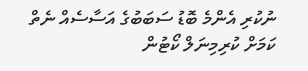ނުކުރި އެންމެ ބޮޑު ސަބަބުގެ އަސާސެއް ނެތް ކަމަށް ކުރިމިނަލް ކޯޓުން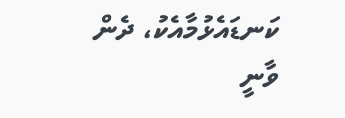ކަނޑައެޅުމާއެކު، ދެން ވާނީ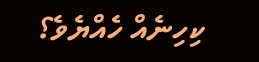ކިހިނެއް ހެއްޔެވެ؟